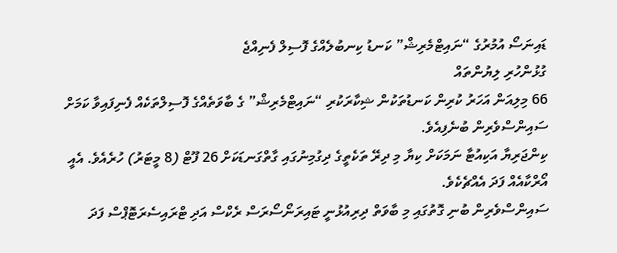ޑައިނަސޯ އުމުރުގެ “ނައިޓްމެރިޝް” ކަނޑު ކިނބުލެއްގެ ފޮސިލް ފެނިއްޖެ
ގުޅުންހުރި ލިޔުންތައް
66 މިލިއަން އަހަރު ކުރިން ކަނޑުތަކުން ޝިކާރަކުރި “ނައިޓްމެރިޝް” ގެ ބާވަތެއްގެ ފޮސިލްތަކެއް ފެނިފައިވާ ކަމަށް ސައިންސްވެރިން ބުނެފިއެވެ.
ކިންޖަރިޔާ އަކިއުޓާ ނަމަކަށް ކިޔާ މި ދިރޭ ތަކެތީގެ ދިގުމިނުގައި ގާތްގަނޑަކަށް 26 ފޫޓް (8 މީޓަރު) ހުރެއެވެ. އެއީ އޯރްކާއެއް ފަދަ އެއްޗެކެވެ.
ސައިންސްވެރިން ބުނި ގޮތުގައި މި ބާވަތް ދިރިއުޅުނީ ޓައިރަނޯސޯރަސް ރެކްސް އަދި ޓްރައިސެރަޓޮޕްސް ފަދަ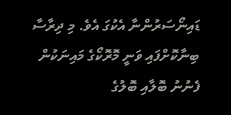ޑައިނޯސަރުންނާ އެކުގަ އެވެ. މި ދިރާސާ ބިނާކޮށްފައި ވަނީ މޮރޮކޯގެ މައިނަކުން ފެނުނު ބޮލާއި ބޮލުގެ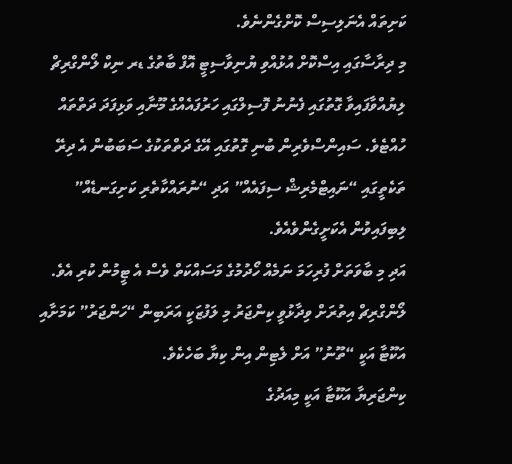ކަށިތައް އެނަލިސިސް ކޮށްގެންނެވެ.
މި ދިރާސާގައި އިސްކޮށް އުޅުއްވި ޔުނިވާސިޓީ އޮފް ބާތުގެ ޑރ ނިކް ލޯންގްރިޗް ލިޔުއްވާފައިވާ ގޮތުގައި ފެނުނު ފޮސިލްގައި ހަރުފައެއްގެ މޫނާއި ވަޅިފަދަ ދަތްތައް ހުއްޓެވެ. ސައިންސްވެރިން ބުނި ގޮތުގައި އޭގެ ދަތްތަކުގެ ސަބަބުން އެ ދިރޭ ތަކެތީގައި “ނައިޓްމެރިޝް ސިފައެއް” އަދި “ނުރައްކާތެރި ކަށިގަނޑެއް” ލިބިފައިވުން އެކަށީގެންވެއެވެ.
އަދި މި ބާވަތަށް ފުރިހަމަ ނަމެއް ހޯދުމުގެ މަސައްކަތް ވެސް އެ ޓީމުން ކުރި އެވެ. ލޯންގްރިޗް އިތުރަށް ވިދާޅުވީ ކިންޖަރު މި ލަފުޒަކީ އަރަބިން “ހަންޖަރު” ކަމަށާއި އަކޫޓާ އަކީ “ތޫނު” އަށް ލެޓިން އިން ކިޔާ ބަހެކެވެ.
ކިންޖަރިޔާ އަކޫޓާ އަކީ މިއަދުގެ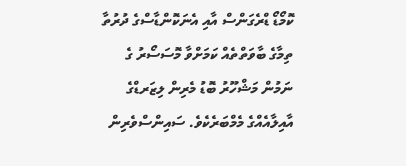ކޮމޯޑޯ ޑްރެގަންސް އާއި އެނަކޮންޑާސްގެ ދުރުތާ ތިމާގެ ބާވަތްތެއް ކަމަށްވާ މޮސަސޯރު ގެ ނަމުން މަޝްހޫރު ބޮޑު މެރިން ލިޒަރޑްގެ އާއިލާއެއްގެ މެމްބަރެކެވެ. ސައިންސްވެރިން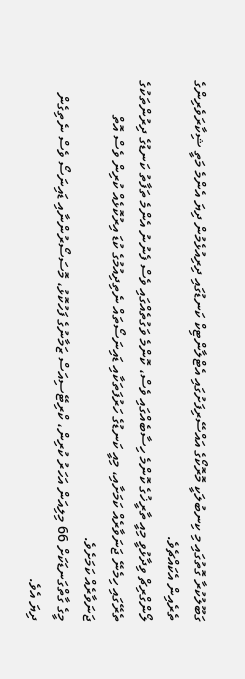ގަބޫލުކުރާ ގޮތުގައި މި ކިނބުލަކީ މޮރޮކޯގެ އައްސޭރިފަށުގައި އެޓްލާންޓިކް ކަނޑުގައި ދިރިއުޅެމުން ދިޔަ އެންމެ މަތީ ޝިކާރަވެރިންގެ ތެރެއިން އެކައްޗެވެ.
ލޯންގްރިޗް ވިދާޅުވީ މިއީ ތާރީޚުގެ ކޮންމެ ހިސާބެއްގައި ވެސް، ކޮންމެ ވަގުތެއްގައި ވެސް ފެނުނު އެންމެ ތަފާތު ކަނޑުގެ ދިރުންތަކުގެ ތެރޭގައި ހިމެނޭ ޖަނަވާރެއް ކަމަށާއި، މިއީ ކަނޑުގެ ހަރުފަތަކާއި ޑައިނަސޯތައް ނެތިދިއުމުގެ ކުޑަ އިރުކޮޅެއް ކުރިން ވެސް އޮތް ޖަނަވާރެއް ކަމަށެވެ.
މީގެ ގާތްގަނޑަކަށް 66 މިލިއަން އަހަރު ކުރިން، ކްރިޓޭސިއަސް ޒަމާނުގެ ފަހުކޮޅު، މޮސަސޯރުންނާއި ޑައިނަސޯ ވެސް ނެތިގެން ދިޔަ އެވެ.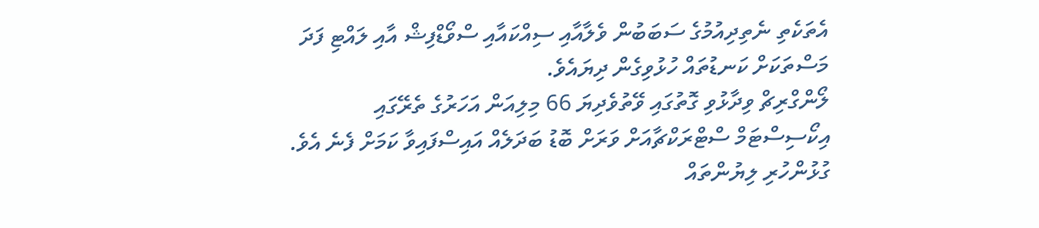އެތަކެތި ނެތިދިއުމުގެ ސަބަބުން ވެލާއާއި ސިއްކައާއި ސްވޯޑްފިޝް އާއި ލައްޓި ފަދަ މަސްތަކަށް ކަނޑުތައް ހުޅުވިގެން ދިޔައެވެ.
ލޯންގްރިޗް ވިދާޅުވި ގޮތުގައި ވޭތުވެދިޔަ 66 މިލިއަން އަހަރުގެ ތެރޭގައި އިކޯސިސްޓަމް ސްޓްރަކްޗާއަށް ވަރަށް ބޮޑު ބަދަލެއް އައިސްފައިވާ ކަމަށް ފެނެ އެވެ.
ގުޅުންހުރި ލިޔުންތައް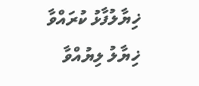ޚިޔާލުފާޅު ކުރައްވާ
ޚިޔާލު ލިޔުއްވާ